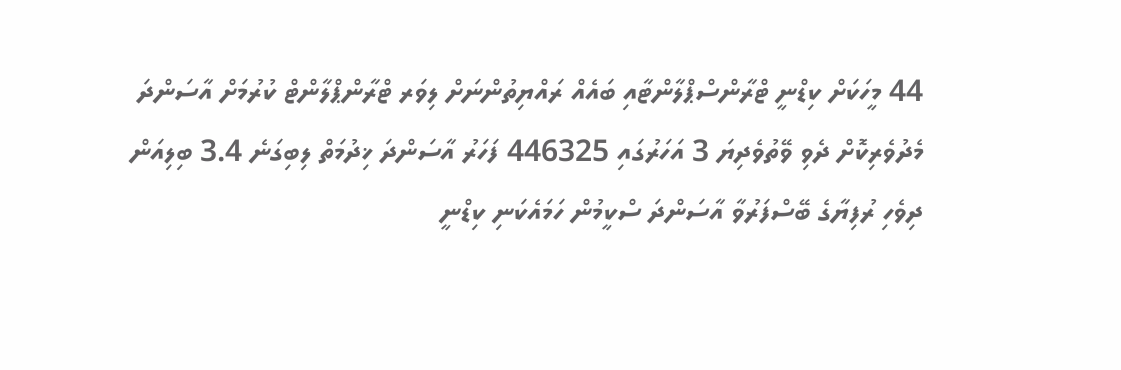44 މީހަކަށް ކިޑްނީ ޓްރާންސްޕްލާންޓާއި ބައެއް ރައްޔިތުންނަށް ލިވަރ ޓްރާންޕްލާންޓް ކުރުމަށް އާސަންދަ މެދުވެރިކޮށް ދެވި ވޭތުވެދިޔަ 3 އަހަރުގައި 446325 ފަހަރު އާސަންދަ ޚިދުމަތް ލިބިގަނެ 3.4 ބިލިއަން ދިވެހި ރުފިޔާގެ ބޭސްފަރުވާ އާސަންދަ ސްކީމުން ހަމައެކަނި ކިޑްނީ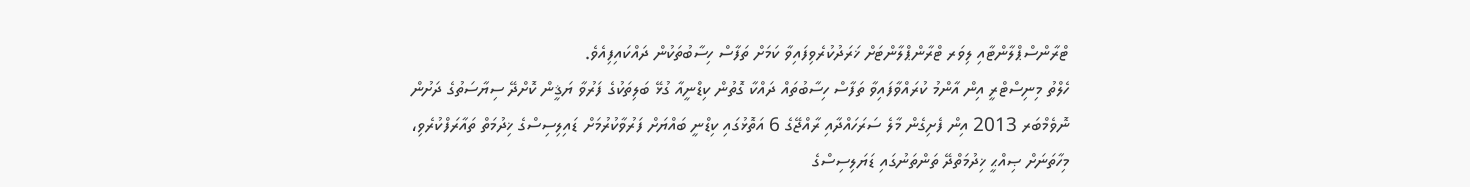ޓްރާންސްޕްލާންޓާއި ލިވަރ ޓްރާންޕްލާންޓަށް ޚަރަދުކުރެވިފައިވާ ކަމަށް ތަފާސް ހިސާބުތަކުން ދައްކައިފިއެވެ.
ހެލްތު މިނިސްޓްރީ އިން އާންމު ކުރައްވާފައިވާ ތަފާސް ހިސާބުތައް ދައްކާ ގޮތުން ކިޑްނީއާ ގުޅޭ ބަލިތަކުގެ ފަރުވާ ޔަޤީން ކޮށްދޭ ސިޔާސަތުގެ ދަށުން ނޮވެމްބަރ 2013 އިން ފެށިގެން މާލެ ސަރަހައްދާއި ރާއްޖޭގެ 6 އަތޮޅުގައި ކިޑްނީ ބައްޔަށް ފަރުވާކުރުމަށް ޑައިލިސިސްގެ ޚިދުމަތް ތައާރަފްކުރެވި، މިހާތަނަށް ޞިއްޙީ ޚިދުމަތްދޭ ތަންތަނުގައި ޑަޔަލިސިސްގެ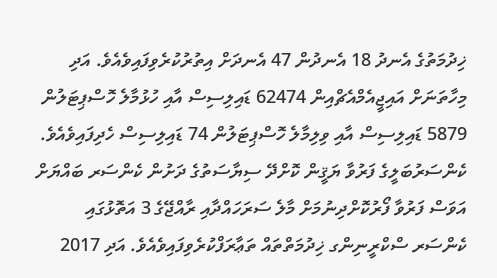ޚިދުމަތުގެ އެނދު 18 އެނދުން 47 އެނދަށް އިތުރުކުރެވިފައިވެއެވެ. އަދި މިހާތަނަށް އައިޖީއެމްއެޗްއިން 62474 ޑައިލިސިސް އާއި ހުޅުމާލެ ހޮސްޕިޓަލުން 5879 ޑައިލިސިސް އާއި ވިލިމާލެ ހޮސްޕިޓަލުން 74 ޑައިލިސިސް ހެދިފައިވެއެވެ.
ކެންސަރުބަލީގެ ފަރުވާ ޔަޤީން ކޮށްދޭ ސިޔާސަތުގެ ދަށުން ކެންސަރ ބައްޔަށް އަވަސް ފަރުވާ ފޯރުކޮށްދިނުމަށް މާލެ ސަރަހައްދާއި ރާއްޖޭގެ 3 އަތޮޅުގައި ކެންސަރ ސްކްރީނިންގ ޚިދުމަތްތައް ތަޢާރަފްކުރެވިފައިވެއެވެ. އަދި 2017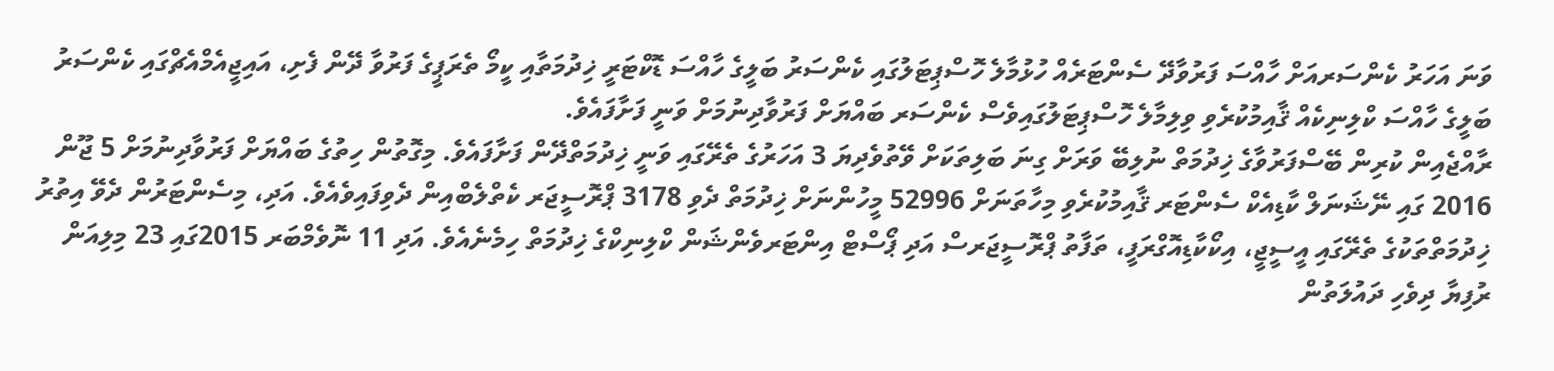ވަނަ އަހަރު ކެންސަރއަށް ހާއްސަ ފަރުވާދޭ ސެންޓަރެއް ހުޅުމާލެ ހޮސްޕިޓަލުގައި ކެންސަރު ބަލީގެ ހާއްސަ ޑޮކްޓަރީ ޚިދުމަތާއި ކީމޯ ތެރަޕީގެ ފަރުވާ ދޭން ފެށި، އައިޖީއެމްއެޗްގައި ކެންސަރު ބަލީގެ ހާއްސަ ކްލިނިކެއް ޤާއިމުކުރެވި ވިލިމާލެ ހޮސްޕިޓަލުގައިވެސް ކެންސަރ ބައްޔަށް ފަރުވާދިނުމަށް ވަނީ ފަށާފައެވެ.
ރާއްޖެއިން ކުރިން ބޭސްފަރުވާގެ ޚިދުމަތް ނުލިބޭ ވަރަށް ގިނަ ބަލިތަކަށް ވޭތުވެދިޔަ 3 އަހަރުގެ ތެރޭގައި ވަނީ ޚިދުމަތްދޭން ފަށާފައެވެ. މިގޮތުން ހިތުގެ ބައްޔަށް ފަރުވާދިނުމަށް 5 ޖޫން 2016 ގައި ނޭޝަނަލް ކާޑިއެކް ސެންޓަރ ޤާއިމުކުރެވި މިހާތަނަށް 52996 މީހުންނަށް ޚިދުމަތް ދެވި 3178 ޕްރޮސީޖަރ ކެތްލެބްއިން ދެވިފައިވެއެވެ. އަދި، މިސެންޓަރުން ދެވޭ އިތުރު ޚިދުމަތްތަކުގެ ތެރޭގައި އީސީޖީ، އިކޯކާޑިއޮގްރަފީ، ތަފާތު ޕްރޮސީޖަރސް އަދި ޕޯސްޓް އިންޓަރވެންޝަން ކްލިނިކްގެ ޚިދުމަތް ހިމެނެއެވެ. އަދި 11 ނޮވެމްބަރ 2015ގައި 23 މިލިއަން ރުފިޔާ ދިވެހި ދައުލަތުން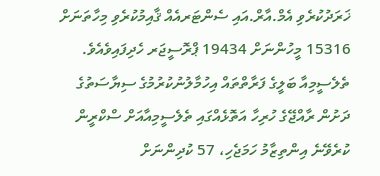ޚަރަދުކުރެވި އެމް.އާރް.އައި ސެންޓަރއެއް ޤާއިމުކުރެވި މިހާތަނަށް 15316 މީހުންނަށް 19434 ޕްރޮސީޖަރ ހެދިފައިވެއެވެ.
ތެލެސީމިއާ ބަލީގެ ފަރާތްތައް އިހުމާލުނުކުރުމުގެ ސިޔާސަތުގެ ދަށުން ރާއްޖޭގެ ހުރިހާ އަތޮޅެއްގައި ތެލެސީމިއާއަށް ސްކްރީން ކުރެވޭނެ އިންތިޒާމު ހަމަޖެހި، 57 ކުދިންނަށް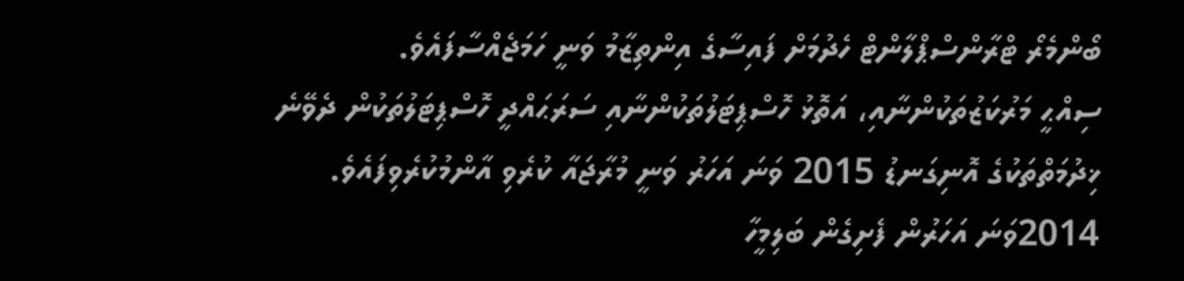ބޯންމެރޯ ޓްރާންސްޕްލާންޓް ހެދުމަށް ފައިސާގެ އިންތިޒާމު ވަނީ ހަމަޖެއްސާފައެވެ.
ސިއްޙީ މަރުކަޒުތަކުންނާއި، އަތޮޅު ހޮސްޕިޓަލުތަކުންނާއި ސަރަޙައްދީ ހޮސްޕިޓަލުތަކުން ދެވޭނެ ޚިދުމަތްތަކުގެ އޮނިގަނޑު 2015 ވަނަ އަހަރު ވަނީ މުރާޖައާ ކުރެވި އާންމުކުރެވިފައެވެ. 2014ވަނަ އަހަރުން ފެށިގެން ބަލިމީހާ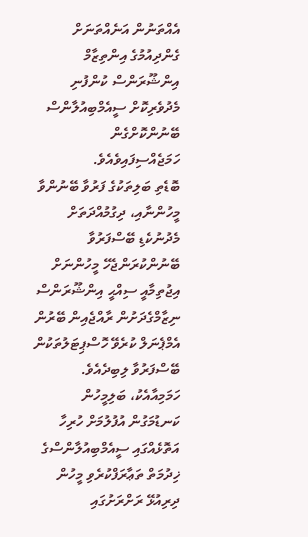އެއްތަނުން އަނެއްތަނަށް ގެންދިއުމުގެ އިންތިޒާމް އިންޝޫރަންސް ކުންފުނި މެދުވެރިކޮށް ސީއެމްބިއުލާންސް ބޭނުންކޮށްގެން ހަމަޖެއްސިފައިވެއެވެ.
ބޮޑެތި ބަލިތަކުގެ ފަރުވާ ބޭނުންވާ މީހުންނާއި، ދިގުމުއްދަތަށް މެދުނުކެޑި ބޭސްފަރުވާ ބޭނުންކުރަންޖެހޭ މީހުންނަށް އިޖުތިމާއީ ސިއްޙީ އިންޝޫރަންސް ނިޒާމްގެދަށުން ރާއްޖެއިން ބޭރުން އެމްޕެނަލް ކުރެވޭ ހޮސްޕިޓަލުތަކުން ބޭސްފަރުވާ ލިބިދެއެވެ.
ހަމަމިއާއެކު، ބަލިމީހުން ކަނޑުމަގުން އުފުލުމަށް ހުރިހާ އަތޮޅެއްގައި ސީއެމްބިއުލާންސްގެ ޚިދުމަތް ތަޢާރަފްކުރެވި މީހުން ދިރިއުޅޭ ރަށްރަށުގައި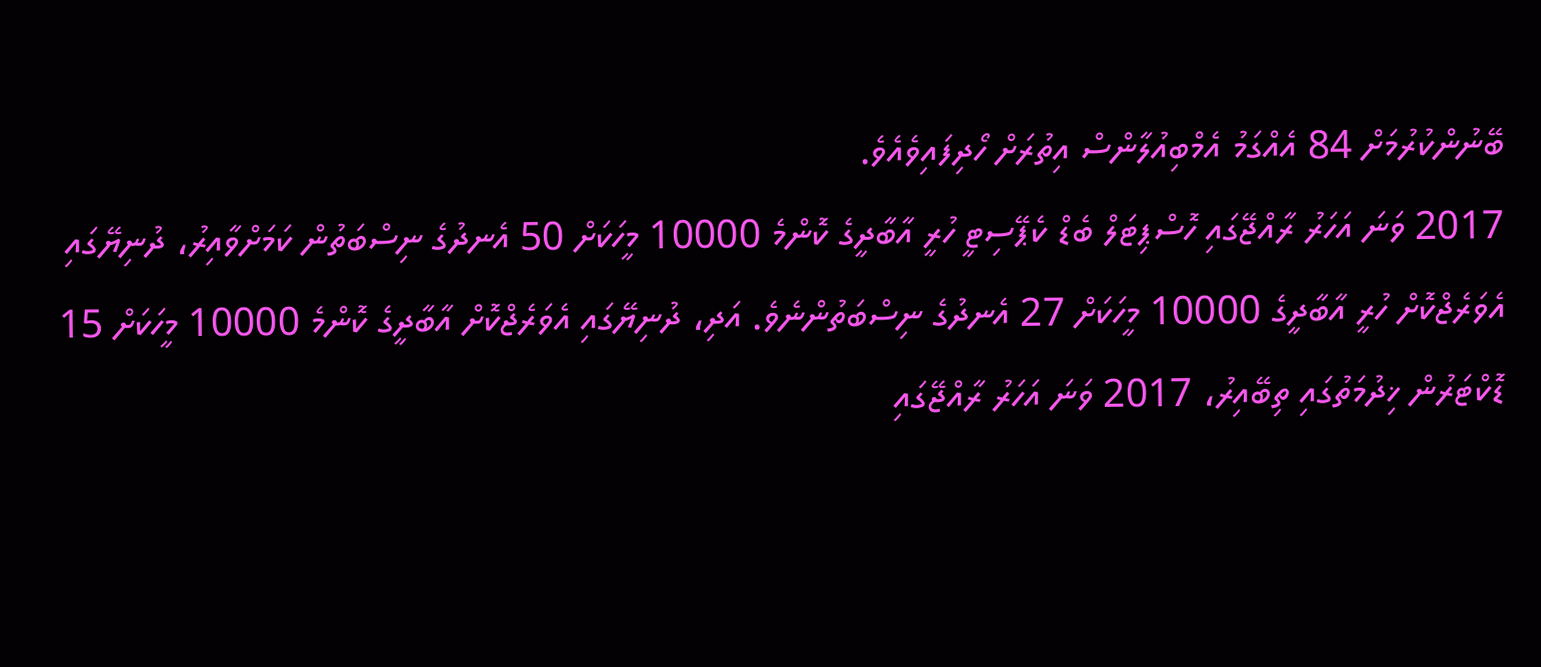ބޭނުންކުރުމަށް 84 އެއްގަމު އެމްބިއުލާންސް އިތުރަށް ހޯދިފައިވެއެވެ.
2017 ވަނަ އަހަރު ރާއްޖޭގައި ހޮސްޕިޓަލް ބެޑް ކެޕޭސިޓީ ހުރީ އާބާދީގެ ކޮންމެ 10000 މީހަކަށް 50 އެނދުގެ ނިސްބަތުން ކަމަށްވާއިރު، ދުނިޔޭގައި އެވަރެޖްކޮށް ހުރީ އާބާދީގެ 10000 މީހަކަށް 27 އެނދުގެ ނިސްބަތުންނެވެ. އަދި، ދުނިޔޭގައި އެވަރެޖްކޮށް އާބާދީގެ ކޮންމެ 10000 މީހަކަށް 15 ޑޮކްޓަރުން ޚިދުމަތުގައި ތިބޭއިރު، 2017 ވަނަ އަހަރު ރާއްޖޭގައި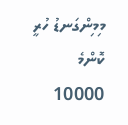މިމިންގަނޑު ހުރީ ކޮންމެ 10000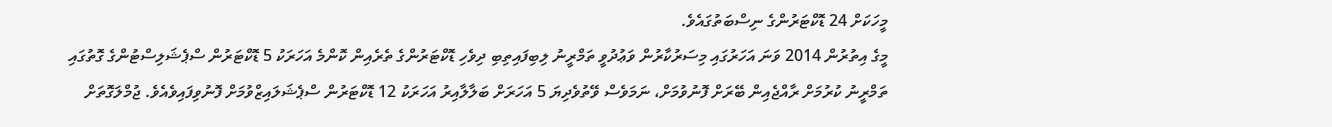މީހަކަށް 24 ޑޮކްޓަރުންގެ ނިސްބަތުގައެވެ.
މީގެ އިތުރުން 2014 ވަނަ އަހަރުގައި މިސަރުކާރުން ވަޢުދުވީ ތަމްރީނު ލިބިފައިތިބި ދިވެހި ޑޮކްޓަރުންގެ ތެރެއިން ކޮންމެ އަހަރަކު 5 ޑޮކްޓަރުން ސްޕެޝަލިސްޓުންގެ ގޮތުގައި ތަމްރީނު ކުރުމަށް ރާއްޖެއިން ބޭރަށް ފޮނުވުމަށް، ނަމަވެސް ވޭތުވެދިޔަ 5 އަހަރަށް ބަލާލާއިރު އަހަރަކު 12 ޑޮކްޓަރުން ސްޕެޝަލައިޒްވުމަށް ފޮނުވިފައިވެއެވެ. ޖުމްލަގޮތަށް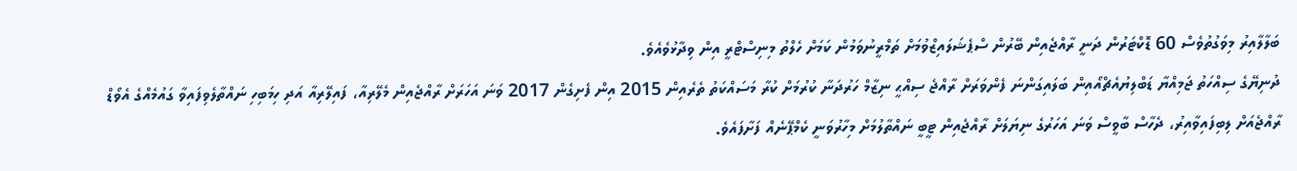ބަލާލާއިރު މިވަގުތުވެސް 60 ޑޮކްޓަރުން ދަނީ ރާއްޖެއިން ބޭރުން ސްޕެޝަލައިޒްވުމަށް ތަމްރީނުވަމުން ކަމަށް ހެލްތު މިނިސްޓްރީ އިން ވިދާޅުވެއެވެ.
ދުނިޔޭގެ ސިއްހަތު ޖަމިއްޔާ ޑަބްލިޔުއެޗްއޯއިން ބަލައިގަންނަ ފެންވަރަށް ރާއްޖެ ސިއްޙީ ނިޒާމް ހަރުދަނާ ކުރުމަށް ކުރާ މަސައްކަތު ތެރެއިން 2015 އިން ފެށިގެން 2017 ވަނަ އަހަރަށް ރާއްޖެއިން މެލޭރިއާ، ފައިލޭރިއާ އަދި ހިމަބިހި ނައްތާލެވިފައިވާ ގައުމެއްގެ އެވޯޑް ރާއްޖެއަށް ލިބިފައިވާއިރު، ދެހާސް ބާވީސް ވަނަ އަހަރުގެ ނިޔަލަށް ރާއްޖެއިން ޓީބީ ނައްތާލުމަށް މިހާރުވަނީ ކެމްޕޭނެއް ފަށާފައެވެ.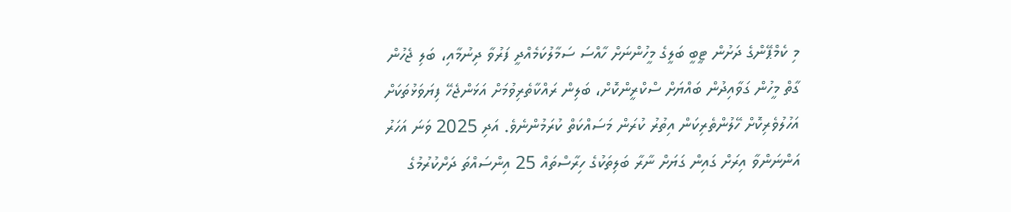މި ކެމްޕޭންގެ ދަށުން ޓީބީ ބަލީގެ މީހުންނަށް ހާއްސަ ސަމާލުކަމެއްދީ ފަރުވާ ދިނުމާއި، ބަލި ޖެހުން ގާތް މީހުން ގަވާއިދުން ބައްޔަށް ސްކްރީންކޮށް، ބަލިން ރައްކާތެރިވުމަށް އަޅަންޖެހޭ ފިޔަވަޅުތަކަށް އަހުލުވެރިކޮށް ހޭލުންތެރިކަން އިތުރު ކުރަން މަސައްކަތް ކުރަމުންނެވެ. އަދި 2025 ވަނަ އަހަރު އަންނަންވާ އިރަށް ގައިން ގަޔަށް ނާރާ ބަލިތަކުގެ ހިރާސްތައް 25 އިންސައްތަ ދަށްކުރުމުގެ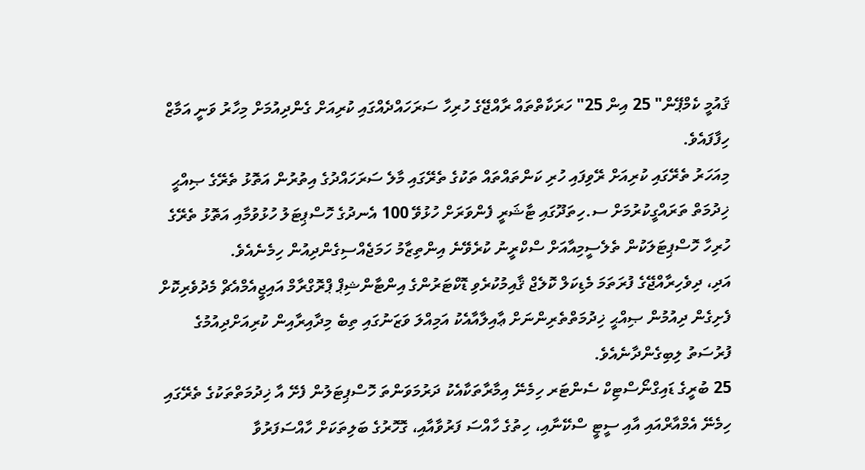ޤައުމީ ކެމްޕޭން" 25 އިން 25" ހަރަކާތްތައް ރާއްޖޭގެ ހުރިހާ ސަރަހައްދެއްގައި ކުރިއަށް ގެންދިއުމަށް މިހާރު ވަނީ އަމާޒް ހިފާފައެވެ.
މިއަހަރު ތެރޭގައި ކުރިއަށް ރޭވިފައި ހުރި ކަންތައްތައް ތަކުގެ ތެރޭގައި މާލެ ސަރަހައްދުގެ އިތުރުން އަތޮޅު ތެރޭގެ ޞިއްޙީ ޚިދުމަތް ތަރައްގީކުރުމަށް ސ.ހިތަދޫގައި ޓާޝަރީ ފެންވަރަށް ހުޅުވޭ 100 އެނދުގެ ހޮސްޕިޓަލު ހުޅުވުމާއި އަތޮޅު ތެރޭގެ ހުރިހާ ހޮސްޕިޓަލަކުން ތެލެސީމިއާއަށް ސްކްރީނު ކުރެވޭނެ އިންތިޒާމު ހަމަޖެއްސިގެންދިއުން ހިމެނެއެވެ.
އަދި، ދިވެހިރާއްޖޭގެ ފުރަތަމަ މެޑިކަލް ކޮލެޖް ޤާއިމުކުރެވި ޑޮކްޓަރުންގެ އިންޓާންޝިޕް ޕްރޮގްރާމް އައިޖީއެމްއެޗް މެދުވެރިކޮށް ފެށިގެން ދިއުމުން ޞިއްޙީ ޚިދުމަތްތެރިންނަށް ޢާއިލާއާއެކު އަމިއްލަ ވަޒަނުގައި ތިބެ މިދާއިރާއިން ކުރިއަށްދިއުމުގެ ފުރުސަތު ލިބިގެންދާނެއެވެ.
25 ބުރީގެ ޑައިގްނޯސްޓިކް ސެންޓަރ ހިމެނޭ އިމާރާތަކާއެކު ދަރުމަވަންތަ ހޮސްޕިޓަލުން ފެށޭ އާ ޚިދުމަތްތަކުގެ ތެރޭގައި ހިމެނޭ އެމްއާރްއައި އާއި ސީޓީ ސްކޭނާއި، ހިތުގެ ހާއްސަ ފަރުވާއާއި، ގޮހޮރުގެ ބަލިތަކަށް ހާއްސަފަރުވާ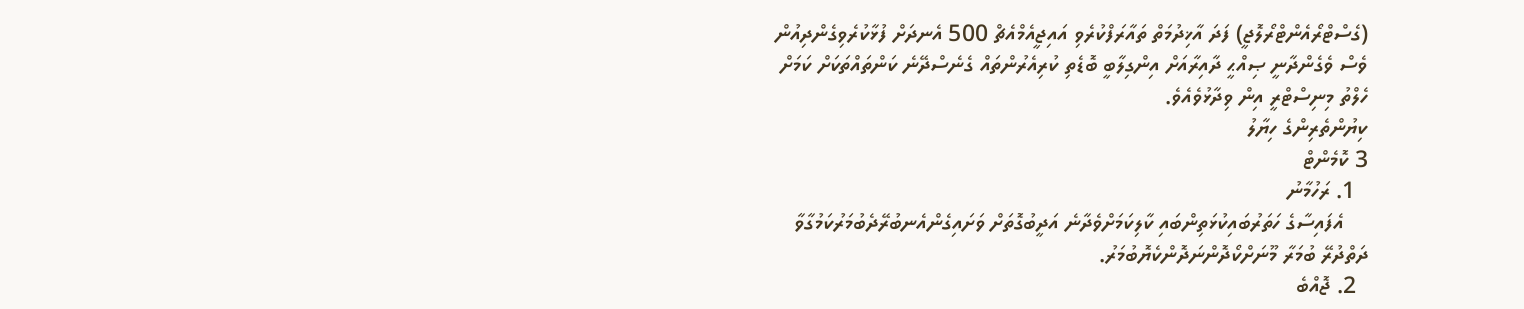(ގެސްޓްރޯއެންޓްރޯލޮޖީ) ފަދަ އާޚިދުމަތް ތައާރަފްކުރެވި އައިޖީއެމްއެޗް 500 އެނދަށް ފުޅާކުރެވިގެންދިއުން ވެސް ވެގެންދާނީ ޞިއްޙީ ދާއިރާއަށް އިންގިލާބީ ބޮޑެތި ކުރިއެރުންތައް ގެނެސްދޭނެ ކަންތައްތަކަށް ކަމަށް ހެލްތު މިނިސްޓްރީ އިން ވިދާޅުވެއެވެ.
ކިޔުންތެރިންގެ ހިޔާލު
3 ކޮމެންޓް
  1. ރަހުމާނު
    އެފައިސާގެ ހަތަރުބައިކުޅަތިންބައި ކާލިކަމަށްވެދާނެ އަދީބުގޮތަށް ވަށައިގެންއެނބުރޭދެބުމަރުކަމުގާވާ ދަތްދުރޭ ބުމަރާ މޫނަށްކޯދޮންނަދޮންކެޔޮބުމަރު.
  2. ޖޮއްބެ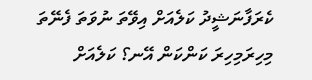ކެރަފާނަޝީދު ކަލެއަށް އިވޭތަ ނުވަތަ ފެނޭތަ މިހިރަމިހިރަ ކަންކަން އޭނ؟ ކަލެއަށް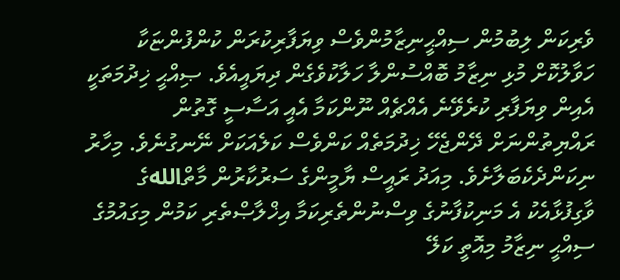ވެރިކަން ލިބުމުން ސިއްޙީނިޒާމުންވެސް ވިޔަފާރިކުރަން ކުންފުންޏަކާ ހަވާލުކޮށް މުޅި ނިޒާމު ބޮއްސުންލާ ހަލާކުވެގެން ދިޔައީއެވެ. ޞިއްޙީ ޚިދުމަތަކީ އެއިން ވިޔަފާރި ކުރެވޭނެ އެއްޗެއް ނޫންކަމާ އެއީ އަސާސީ ގޮތުން ރައްޔިތުންނަށް ދޭންޖެހޭ ޚިދުމަތެއް ކަންވެސް ކަލެއަކަށް ނޭނގުނެވެ. މިހާރު ނިކަންދެކެބަލާށެވެ. މިއަދު ރައީސް ޔާމީންގެ ސަރުކާރުން މާތްاللهގެ ވާގިފުޅާއެކު އެ މަނިކުފާނުގެ ވިސްނުންތެރިކަމާ އިޚްލާޞްތެރި ކަމުން މިގައުމުގެ ސިއްޙީ ނިޒާމު މިއޮތީ ކަލޭ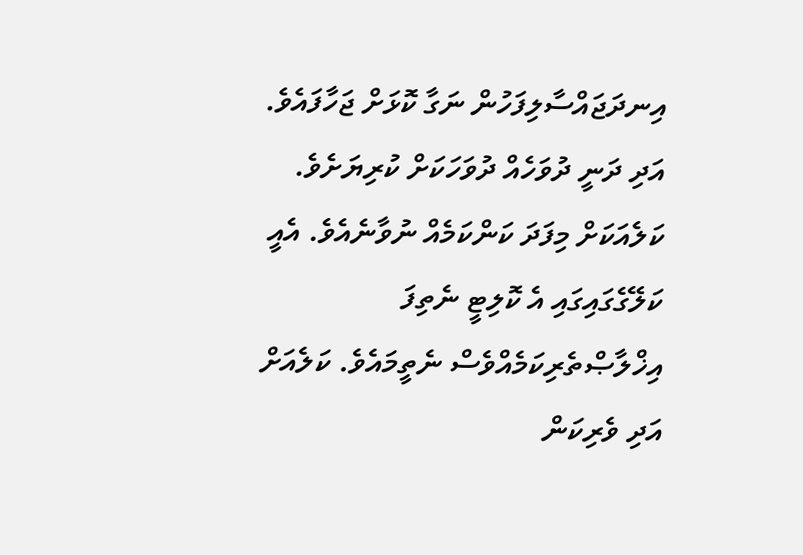އިނދަޖައްސާލިފަހުން ނަގާ ކޮޅަށް ޖަހާފައެވެ. އަދި ދަނީ ދުވަހެއް ދުވަހަކަށް ކުރިޔަށެވެ. ކަލެއަކަށް މިފަދަ ކަންކަމެއް ނުވާނެއެވެ. އެއީ ކަލޭގެގައިގައި އެ ކޮލިޓީ ނެތިފަ އިޚްލާޞްތެރިކަމެއްވެސް ނެތީމައެވެ. ކަލެއަށް އަދި ވެރިކަން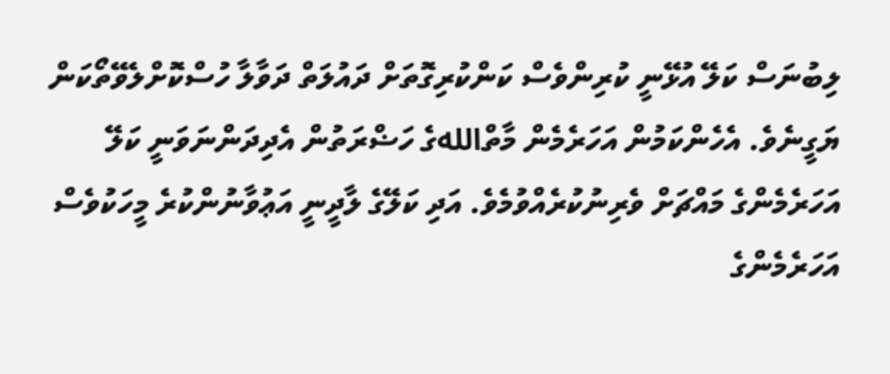ލިބުނަސް ކަލޭ އުޅޭނީ ކުރިންވެސް ކަންކުރިގޮތަށް ދައުލަތް ދަވާލާ ހުސްކޮށްލެވޭތޯކަން ޔަގީނެވެ. އެހެންކަމުން އަހަރެމެން މާތްاللهގެ ހަޟްރަތުން އެދިދަންނަވަނީ ކަލޭ އަހަރެމެންގެ މައްޗަށް ވެރިނުކުރެއްވުމެވެ. އަދި ކަލޭގެ ލާދީނީ އަޢުވާނުންކުރެ މީހަކުވެސް އަހަރެމެންގެ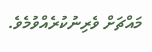މައްޗަށް ވެރިނުކުރެއްވުމެވެ.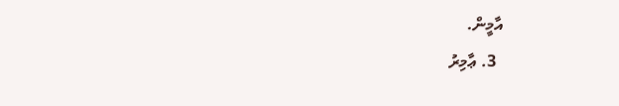އާމީން.
  3. ޢާމިރު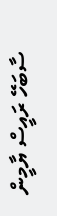ސާބަހޭ ރައީސް ޔާމީން